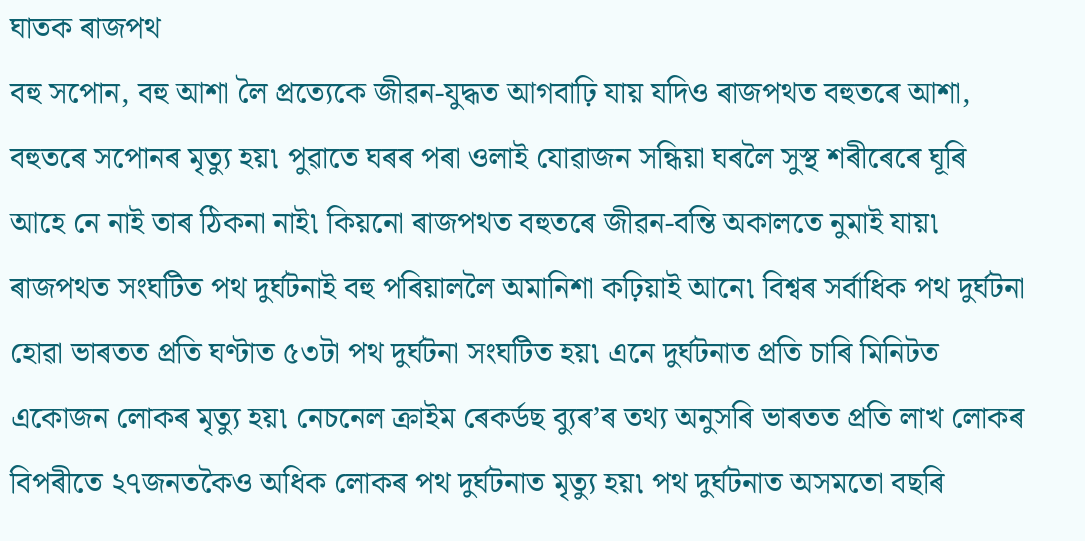ঘাতক ৰাজপথ
বহু সপোন, বহু আশা লৈ প্ৰত্যেকে জীৱন-যুদ্ধত আগবাঢ়ি যায় যদিও ৰাজপথত বহুতৰে আশা, বহুতৰে সপোনৰ মৃত্যু হয়৷ পুৱাতে ঘৰৰ পৰা ওলাই যোৱাজন সন্ধিয়া ঘৰলৈ সুস্থ শৰীৰেৰে ঘূৰি আহে নে নাই তাৰ ঠিকনা নাই৷ কিয়নো ৰাজপথত বহুতৰে জীৱন-বন্তি অকালতে নুমাই যায়৷ ৰাজপথত সংঘটিত পথ দুৰ্ঘটনাই বহু পৰিয়াললৈ অমানিশা কঢ়িয়াই আনে৷ বিশ্বৰ সৰ্বাধিক পথ দুৰ্ঘটনা হোৱা ভাৰতত প্ৰতি ঘণ্টাত ৫৩টা পথ দুৰ্ঘটনা সংঘটিত হয়৷ এনে দুৰ্ঘটনাত প্ৰতি চাৰি মিনিটত একোজন লোকৰ মৃত্যু হয়৷ নেচনেল ক্ৰাইম ৰেকৰ্ডছ ব্যুৰ’ৰ তথ্য অনুসৰি ভাৰতত প্ৰতি লাখ লোকৰ বিপৰীতে ২৭জনতকৈও অধিক লোকৰ পথ দুৰ্ঘটনাত মৃত্যু হয়৷ পথ দুৰ্ঘটনাত অসমতো বছৰি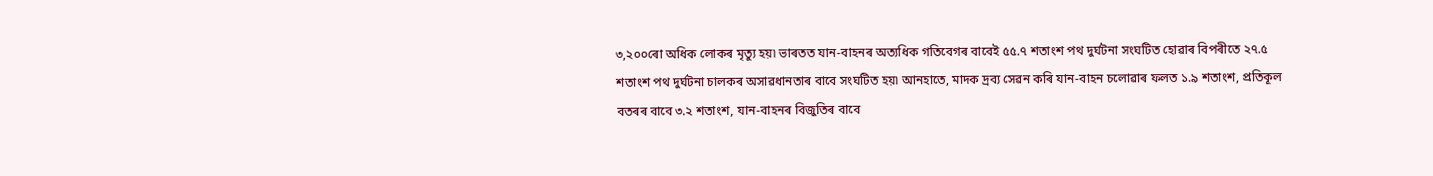৩,২০০ৰো অধিক লোকৰ মৃত্যু হয়৷ ভাৰতত যান-বাহনৰ অত্যধিক গতিবেগৰ বাবেই ৫৫.৭ শতাংশ পথ দুৰ্ঘটনা সংঘটিত হোৱাৰ বিপৰীতে ২৭.৫ শতাংশ পথ দুৰ্ঘটনা চালকৰ অসাৱধানতাৰ বাবে সংঘটিত হয়৷ আনহাতে, মাদক দ্ৰব্য সেৱন কৰি যান-বাহন চলোৱাৰ ফলত ১.৯ শতাংশ, প্ৰতিকূল বতৰৰ বাবে ৩.২ শতাংশ, যান-বাহনৰ বিজুতিৰ বাবে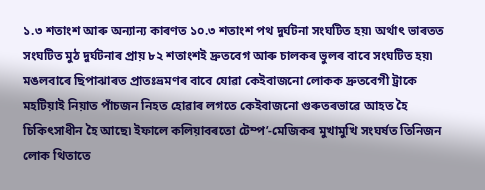১.৩ শতাংশ আৰু অন্যান্য কাৰণত ১০.৩ শতাংশ পথ দুৰ্ঘটনা সংঘটিত হয়৷ অৰ্থাৎ ভাৰতত সংঘটিত মুঠ দুৰ্ঘটনাৰ প্ৰায় ৮২ শতাংশই দ্ৰুতবেগ আৰু চালকৰ ভুলৰ বাবে সংঘটিত হয়৷ মঙলবাৰে ছিপাঝাৰত প্ৰাতঃভ্ৰমণৰ বাবে যোৱা কেইবাজনো লোকক দ্ৰুতবেগী ট্ৰাকে মহটিয়াই নিয়াত পাঁচজন নিহত হোৱাৰ লগতে কেইবাজনো গুৰুতৰভাৱে আহত হৈ চিকিৎসাধীন হৈ আছে৷ ইফালে কলিয়াবৰতো টেম্প’-মেজিকৰ মুখামুখি সংঘৰ্ষত তিনিজন লোক থিতাতে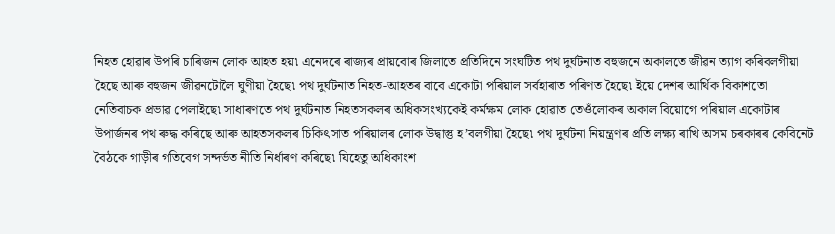নিহত হোৱাৰ উপৰি চাৰিজন লোক আহত হয়৷ এনেদৰে ৰাজ্যৰ প্ৰায়বোৰ জিলাতে প্ৰতিদিনে সংঘটিত পথ দুৰ্ঘটনাত বহুজনে অকালতে জীৱন ত্যাগ কৰিবলগীয়া হৈছে আৰু বহুজন জীৱনটোলৈ ঘুণীয়া হৈছে৷ পথ দুৰ্ঘটনাত নিহত-আহতৰ বাবে একোটা পৰিয়াল সৰ্বহাৰাত পৰিণত হৈছে৷ ইয়ে দেশৰ আৰ্থিক বিকাশতো নেতিবাচক প্ৰভাৱ পেলাইছে৷ সাধাৰণতে পথ দুৰ্ঘটনাত নিহতসকলৰ অধিকসংখ্যকেই কৰ্মক্ষম লোক হোৱাত তেওঁলোকৰ অকাল বিয়োগে পৰিয়াল একোটাৰ উপাৰ্জনৰ পথ ৰুদ্ধ কৰিছে আৰু আহতসকলৰ চিকিৎসাত পৰিয়ালৰ লোক উদ্বাস্তু হ’বলগীয়া হৈছে৷ পথ দুৰ্ঘটনা নিয়ন্ত্ৰণৰ প্ৰতি লক্ষ্য ৰাখি অসম চৰকাৰৰ কেবিনেট বৈঠকে গাড়ীৰ গতিবেগ সন্দৰ্ভত নীতি নিৰ্ধাৰণ কৰিছে৷ যিহেতু অধিকাংশ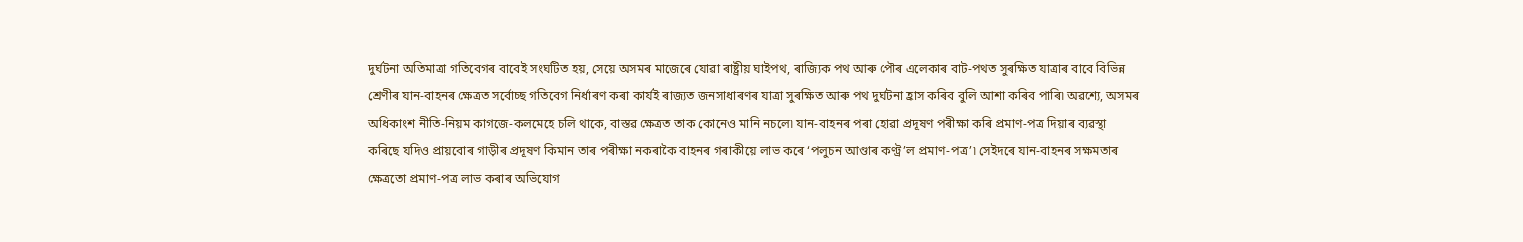দুৰ্ঘটনা অতিমাত্ৰা গতিবেগৰ বাবেই সংঘটিত হয়, সেয়ে অসমৰ মাজেৰে যোৱা ৰাষ্ট্ৰীয় ঘাইপথ, ৰাজ্যিক পথ আৰু পৌৰ এলেকাৰ বাট-পথত সুৰক্ষিত যাত্ৰাৰ বাবে বিভিন্ন শ্ৰেণীৰ যান-বাহনৰ ক্ষেত্ৰত সৰ্বোচ্ছ গতিবেগ নিৰ্ধাৰণ কৰা কাৰ্যই ৰাজ্যত জনসাধাৰণৰ যাত্ৰা সুৰক্ষিত আৰু পথ দুৰ্ঘটনা হ্ৰাস কৰিব বুলি আশা কৰিব পাৰি৷ অৱশ্যে, অসমৰ অধিকাংশ নীতি-নিয়ম কাগজে-কলমেহে চলি থাকে, বাস্তৱ ক্ষেত্ৰত তাক কোনেও মানি নচলে৷ যান-বাহনৰ পৰা হোৱা প্ৰদূষণ পৰীক্ষা কৰি প্ৰমাণ-পত্ৰ দিয়াৰ ব্যৱস্থা কৰিছে যদিও প্ৰায়বোৰ গাড়ীৰ প্ৰদূষণ কিমান তাৰ পৰীক্ষা নকৰাকৈ বাহনৰ গৰাকীয়ে লাভ কৰে ‘পলুচন আণ্ডাৰ কণ্ট্ৰ’ল প্ৰমাণ-পত্ৰ’৷ সেইদৰে যান-বাহনৰ সক্ষমতাৰ ক্ষেত্ৰতো প্ৰমাণ-পত্ৰ লাভ কৰাৰ অভিযোগ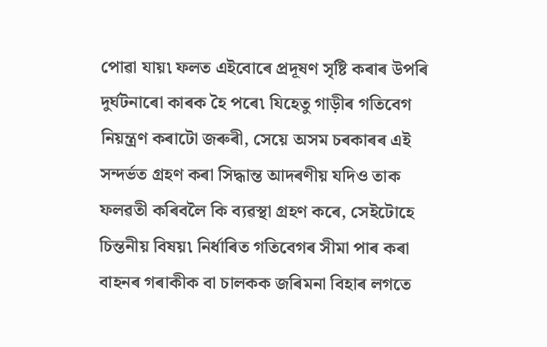পোৱা যায়৷ ফলত এইবোৰে প্ৰদূষণ সৃষ্টি কৰাৰ উপৰি দুৰ্ঘটনাৰো কাৰক হৈ পৰে৷ যিহেতু গাড়ীৰ গতিবেগ নিয়ন্ত্ৰণ কৰাটো জৰুৰী, সেয়ে অসম চৰকাৰৰ এই সন্দৰ্ভত গ্ৰহণ কৰা সিদ্ধান্ত আদৰণীয় যদিও তাক ফলৱতী কৰিবলৈ কি ব্যৱস্থা গ্ৰহণ কৰে, সেইটোহে চিন্তনীয় বিষয়৷ নিৰ্ধাৰিত গতিবেগৰ সীমা পাৰ কৰা বাহনৰ গৰাকীক বা চালকক জৰিমনা বিহাৰ লগতে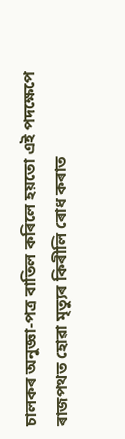চালকৰ অনুজ্ঞা-পত্ৰ বাতিল কৰিলে হয়তো এই পদক্ষেপে ৰাজপথত হোৱা মৃত্যুৰ কিৰীলি ৰোধ কৰাত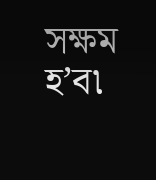সক্ষম হ’ব৷